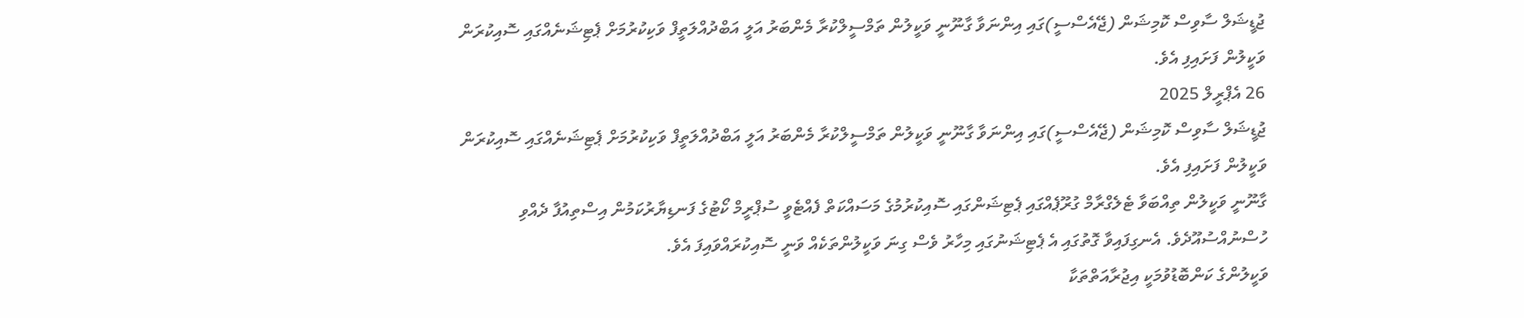ޖުޑީޝަލް ސާވިސް ކޮމިޝަން (ޖޭއެސްސީ)ގައި އިންނަވާ ގާނޫނީ ވަކީލުން ތަމްސީލްކުރާ މެންބަރު އަލީ އަބްދުއްލަތީފް ވަކިކުރުމަށް ޕެޓިޝަނެއްގައި ސޮއިކުރަން ވަކީލުން ފަށައިފި އެވެ.
26 އެޕްރީލް 2025
ޖުޑީޝަލް ސާވިސް ކޮމިޝަން (ޖޭއެސްސީ)ގައި އިންނަވާ ގާނޫނީ ވަކީލުން ތަމްސީލްކުރާ މެންބަރު އަލީ އަބްދުއްލަތީފް ވަކިކުރުމަށް ޕެޓިޝަނެއްގައި ސޮއިކުރަން ވަކީލުން ފަށައިފި އެވެ.
ގާނޫނީ ވަކީލުން ތިއްބަވާ ޓެލެގްރާމް ގުރޫޕެއްގައި ޕެޓިޝަންގައި ސޮއިކުރުމުގެ މަސައްކަތް ފެއްޓެވީ ސުޕްރީމް ކޯޓުގެ ފަނޑިޔާރުކަމުން އިސްތިއުފާ ދެއްވި ހުސްނުއްސުއޫދެވެ. އެނގިފައިވާ ގޮތުގައި އެ ޕެޓިޝަނުގައި މިހާރު ވެސް ގިނަ ވަކީލުންތަކެއް ވަނީ ސޮއިކުރައްވައިފަ އެވެ.
ވަކީލުންގެ ކަންބޮޑުވުމަކީ އިޖުރާއަތްތަކާ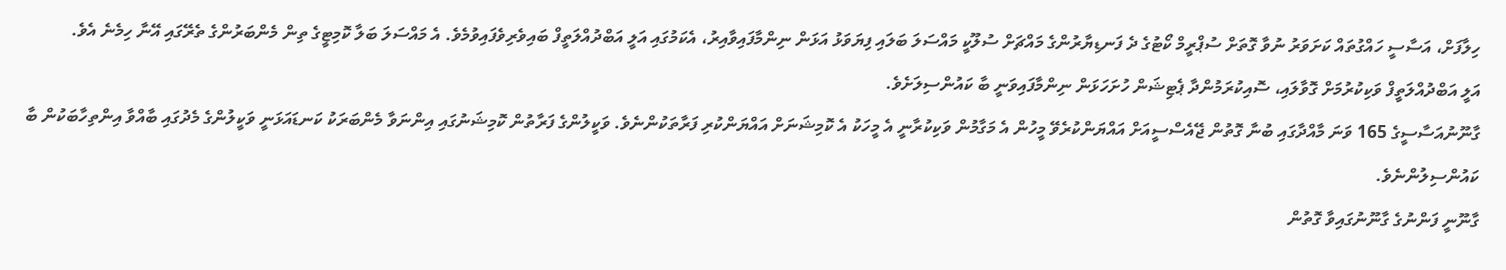ހިލާފަށް، އަސާސީ ހައްގުތައް ކަށަވަރު ނުވާ ގޮތަށް ސުޕްރީމް ކޯޓުގެ ދެ ފަނޑިޔާރުންގެ މައްޗަށް ސުލޫކީ މައްސަލަ ބަލައި ފިޔަވަޅު އަޅަން ނިންމާފައިވާއިރު، އެކަމުގައި އަލީ އަބްދުއްލަތީފް ބައިވެރިވެފައިވުމެވެ. އެ މައްސަލަ ބަލާ ކޮމިޓީގެ ތިން މެންބަރުންގެ ތެރޭގައި އޭނާ ހިމެނެ އެވެ.
އަލީ އަބްދުއްލަތީފް ވަކިކުރުމަށް ގޮވާލައި، ސޮއިކުރަމުންދާ ޕެޓިޝަން ހުށަހަޅަން ނިންމާފައިވަނީ ބާ ކައުންސިލަށެވެ.
ގާނޫނުއަސާސީގެ 165 ވަނަ މާއްދާގައި ބުނާ ގޮތުން ޖޭއެސްސީއަށް އައްޔަންކުރެވޭ މީހުން އެ މަގާމުން ވަކިކުރާނީ އެ މީހަކު އެ ކޮމިޝަނަށް އައްޔަންކުރި ފަރާތަކުންނެވެ. ވަކީލުންގެ ފަރާތުން ކޮމިޝަނުގައި އިންނަވާ މެންބަރަކު ކަނޑައަޅަނީ ވަކީލުންގެ މެދުގައި ބާއްވާ އިންތިހާބަކުން ބާ ކައުންސިލުންނެވެ.
ގާނޫނީ ފަންނުގެ ގާނޫނުގައިވާ ގޮތުން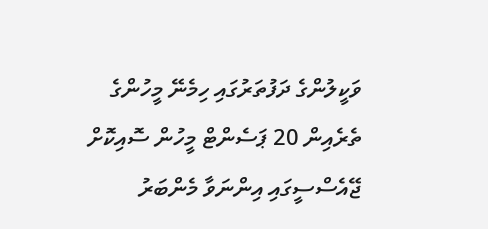ވަކީލުންގެ ދަފުތަރުގައި ހިމެނޭ މީހުންގެ ތެރެއިން 20 ޕަސެންޓް މީހުން ސޮއިކޮށް ޖޭއެސްސީގައި އިންނަވާ މެންބަރު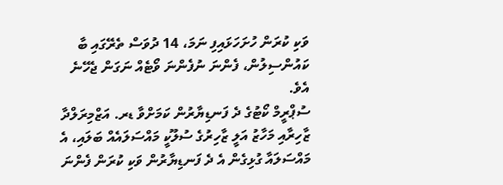ވަކި ކުރަން ހުށަހަޅައިފި ނަމަ، 14 ދުވަސް ތެރޭގައި ބާ ކައުންސިލުން، ފެންނަ ނުފެންނަ ވޯޓެއް ނަގަން ޖެހޭނެ އެވެ.
ސުޕްރީމް ކޯޓުގެ ދެ ފަނޑިޔާރުން ކަމަށްވާ ޑރ. އަޒްމިރަލްދާ ޒާހިރާއި މަހާޒު އަލީ ޒާހިރުގެ ސުލޫކީ މައްސަލައެއް ބަލައި، އެ މައްސަލައާ ގުޅިގެން އެ ދެ ފަނޑިޔާރުން ވަކި ކުރަން ފެންނަ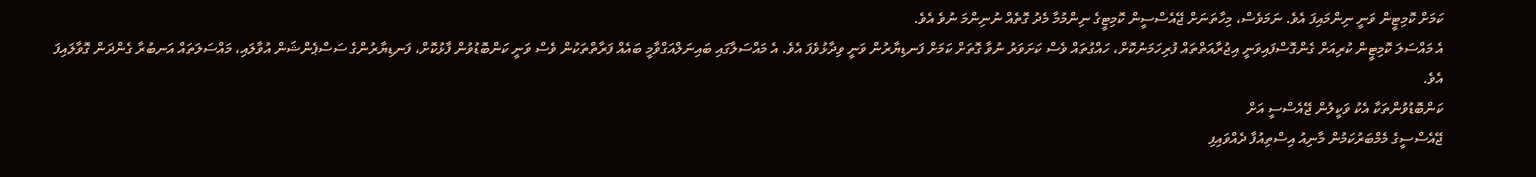ކަމަށް ކޮމިޓީން ވަނީ ނިންމައިފަ އެވެ. ނަމަވެސް، މިހާތަނަށް ޖޭއެސްސީން ކޮމިޓީގެ ނިންމުމާ މެދު ގޮތެއް ނުނިންމަ ނުވެ އެވެ.
އެ މައްސަލަ ކޮމިޓީން ކުރިއަށް ގެންގޮސްފައިވަނީ އިޖުރާއަތްތައް ފުރިހަމަނުކޮށް، ހައްގުތައް ވެސް ކަށަވަރު ނުވާ ގޮތަށް ކަމަށް ފަނޑިޔާރުން ވަނީ ވިދާޅުވެފަ އެވެ. އެ މައްސަލާގައި ބައިނަލްއަގްވާމީ ބައެއް ފަރާތްތަކުން ވެސް ވަނީ ކަންބޮޑުވުން ފާޅުކޮށް، ފަނޑިޔާރުންގެ ސަސްޕެންޝަން އުވާލައި، މައްސަލަތައް އަނބުރާ ގެންދަން ގޮވާލައިފަ އެވެ.
ކަންބޮޑުވުންތަކާ އެކު ވަކީލުން ޖޭއެސްސީ އަށް
ޖޭއެސްސީގެ މެމްބަރުކަމުން މާނިއު އިސްތިއުފާ ދެއްވައިފި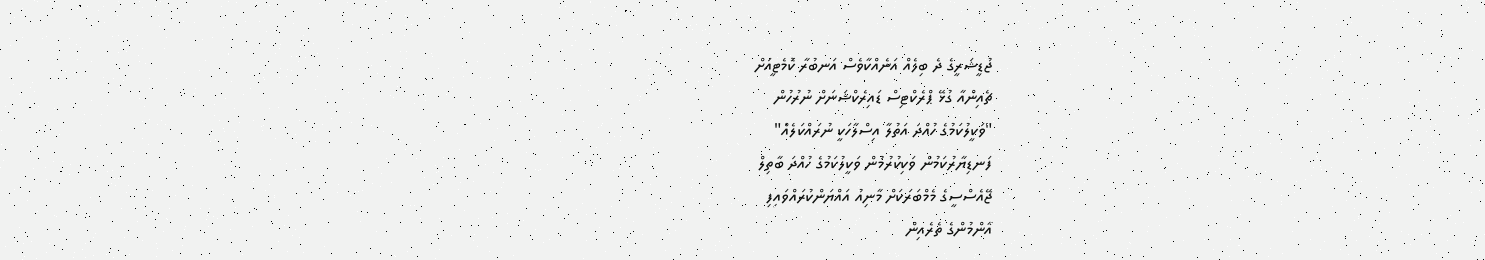ޖުޑީޝަރީގެ ދެ ބިލެއް އަނެއްކާވެސް އަނބުރާ ކޮމެޓީއަށް
ޗެއިންއާ ގުޅޭ ޕްރެކްޓިސް ޑައިރެކްޝަނަށް ނުރުހުން
"ވަކީލުކަމުގެ ހުއްދަ އަތުލާ އިސްލާހަކީ ނުރައްކަލެއް"
ފަނޑިޔާރުކަމުން ވަކިކުރުމުން ވަކީލުކަމުގެ ހުއްދަ ބާތިލް
ޖޭއެސްސީގެ މެމްބަރަކަށް މާނިއު އައްޔަންކުރައްވައިފި
އާންމުންގެ ތެރެއިން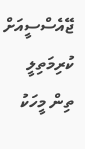ޖޭއެސްސީއަށް ކުރިމަތިލީ ތިން މީހަކު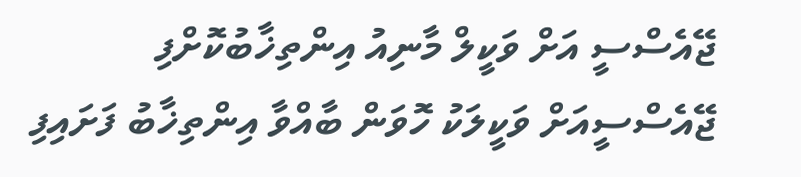ޖޭއެސްސީ އަށް ވަކީލް މާނިއު އިންތިޚާބުކޮށްފި
ޖޭއެސްސީއަށް ވަކީލަކު ހޮވަން ބާއްވާ އިންތިޚާބު ފަށައިފި